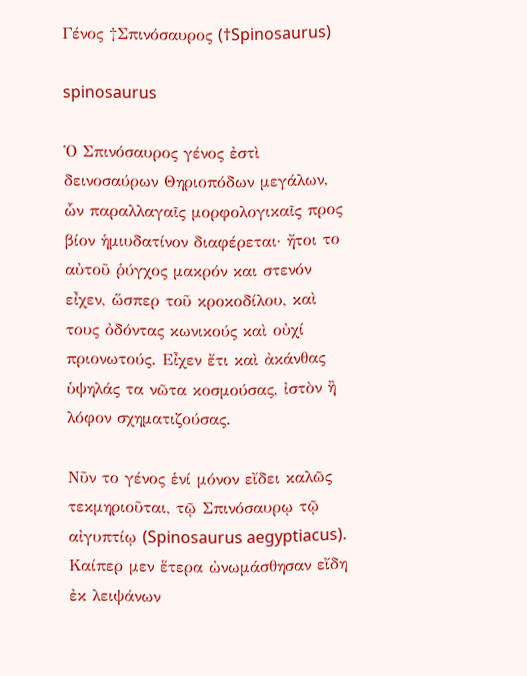Γένος †Σπινόσαυρος (†Spinosaurus)

spinosaurus

Ὁ Σπινόσαυρος γένος ἐστὶ δεινοσαύρων Θηριοπόδων μεγάλων, ὧν παραλλαγαῖς μορφολογικαῖς προς βίον ἡμιυδατίνον διαφέρεται· ἤτοι το αὐτοῦ ῥύγχος μακρόν και στενόν εἶχεν, ὥσπερ τοῦ κροκοδίλου, καὶ τους ὀδόντας κωνικούς καὶ οὐχί πριονωτούς. Εἶχεν ἔτι καὶ ἀκάνθας ὑψηλάς τα νῶτα κοσμούσας, ἰστὸν ἢ λόφον σχηματιζούσας.

Νῦν το γένος ἑνί μόνον εἴδει καλῶς τεκμηριοῦται, τῷ Σπινόσαυρῳ τῷ αἰγυπτίῳ (Spinosaurus aegyptiacus). Καίπερ μεν ἕτερα ὠνωμάσθησαν εἴδη ἐκ λειψάνων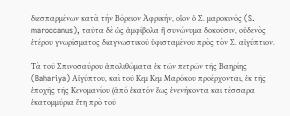διεσπαρμένων κατὰ τὴν Βόρειον Ἀφρικὴν, οἷον ὁ Σ. μαροκινός (S. maroccanus), ταῦτα δὲ ὡς ἀμφίβολα ἢ συνώνυμα δοκοῦσιν, οὐδενὸς ἑτέρου γνωρίσματος διαγνωστικοῦ ὑφισταμένου πρὸς τὸν Σ. αἰγύπτιον.

Τὰ τοῦ Σπινοσαύρου ἀπολιθώματα ἐκ τῶν πετρῶν τῆς Βαηρίης (Bahariya) Αἰγύπτου, καὶ τοῦ Κεμ Κεμ Μαρόκου προέρχονται, ἐκ τῆς ἑποχῆς τῆς Κενομανίου (ἀπό ἑκατόν ἔως ἐνενήκοντα και τέσσαρα ἐκατομμύρια ἔτη πρὸ τοῦ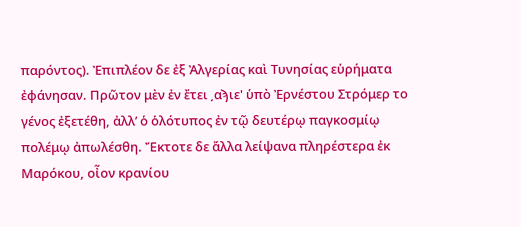παρόντος). Ἐπιπλέον δε ἐξ Ἀλγερίας καὶ Τυνησίας εὑρήματα ἐφάνησαν. Πρῶτον μὲν ἐν ἔτει ͵αϡιε' ὑπὸ Ἐρνέστου Στρόμερ το γένος ἐξετέθη, ἀλλ’ ὁ ὁλότυπος ἐν τῷ δευτέρῳ παγκοσμίῳ πολέμῳ ἀπωλέσθη. Ἔκτοτε δε ἄλλα λείψανα πληρέστερα ἐκ Μαρόκου, οἶον κρανίου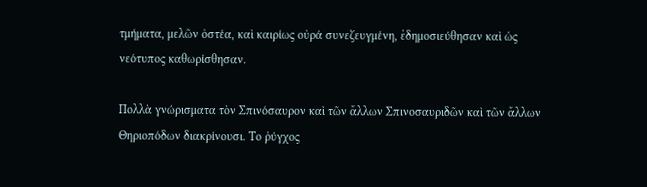τμήματα, μελῶν ὀστέα, καὶ καιρίως οὐρά συνεζευγμένη, ἐδημοσιεύθησαν καὶ ὡς νεότυπος καθωρίσθησαν.

Πολλὰ γνώρισματα τὸν Σπινόσαυρον καὶ τῶν ἄλλων Σπινοσαυριδῶν καὶ τῶν ἄλλων Θηριοπόδων διακρίνουσι. Το ῥύγχος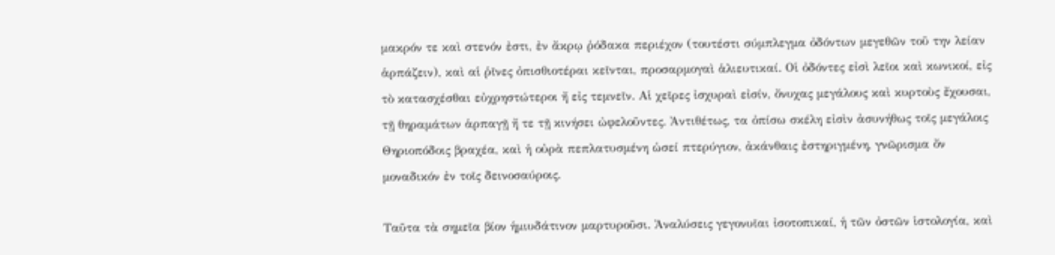μακρόν τε καὶ στενόν ἐστι, ἐν ἄκρῳ ῥόδακα περιέχον (τουτέστι σύμπλεγμα ὀδόντων μεγεθῶν τοῦ την λείαν ἁρπάζειν), καὶ αἱ ῥῖνες ὀπισθιοτέραι κεῖνται, προσαρμογαὶ ἁλιευτικαί. Οἱ ὀδόντες εἰσὶ λεῖοι καὶ κωνικοί, εἰς τὸ κατασχέσθαι εὐχρηστώτεροι ἤ εἰς τεμνεῖν. Αἱ χεῖρες ἰσχυραὶ εἰσίν, ὄνυχας μεγάλους καὶ κυρτοὺς ἔχουσαι, τῇ θηραμάτων ἁρπαγῇ ἤ τε τῇ κινήσει ὠφελοῦντες. Ἀντιθέτως, τα ὀπίσω σκέλη εἰσὶν ἀσυνήθως τοῖς μεγάλοις Θηριοπόδοις βραχέα, καὶ ἡ οὐρὰ πεπλατυσμένη ὡσεί πτερύγιον, ἀκάνθαις ἐστηριγμένη, γνῶρισμα ὄν μοναδικόν ἐν τοῖς δεινοσαύροις.

Ταῦτα τὰ σημεῖα βίον ἡμιυδάτινον μαρτυροῦσι. Ἀναλύσεις γεγονυῖαι ἰσοτοπικαί, ἡ τῶν ὀστῶν ἱστολογία, καὶ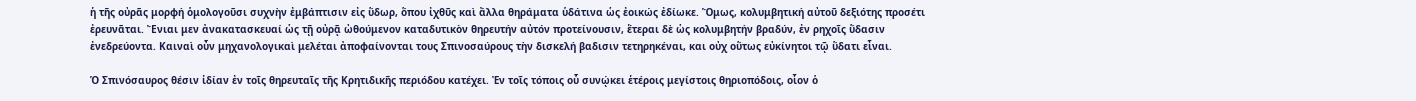ἡ τῆς οὐρᾶς μορφή ὁμολογοῦσι συχνὴν ἐμβάπτισιν εἰς ὕδωρ, ὅπου ἰχθῦς καὶ ἄλλα θηράματα ὑδάτινα ὡς ἐοικώς ἐδίωκε. Ὅμως, κολυμβητική αὐτοῦ δεξιότης προσέτι ἐρευνᾶται. Ἔνιαι μεν ἀνακατασκευαί ὡς τῇ οὐρᾷ ὠθούμενον καταδυτικὸν θηρευτήν αὐτόν προτείνουσιν, ἕτεραι δὲ ὡς κολυμβητήν βραδύν, ἐν ρηχοῖς ὕδασιν ἐνεδρεύοντα. Καιναὶ οὖν μηχανολογικαὶ μελέται ἀποφαίνονται τους Σπινοσαύρους τὴν δισκελή βαδισιν τετηρηκέναι, και οὐχ οὕτως εὐκίνητοι τῷ ὕδατι εἶναι.

Ὁ Σπινόσαυρος θέσιν ἰδίαν ἐν τοῖς θηρευταῖς τῆς Κρητιδικῆς περιόδου κατέχει. Ἐν τοῖς τόποις οὗ συνῴκει ἑτέροις μεγίστοις θηριοπόδοις, οἷον ὁ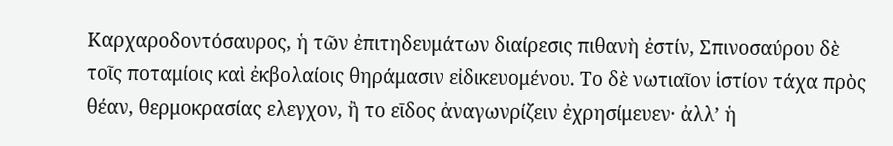Καρχαροδοντόσαυρος, ἡ τῶν ἐπιτηδευμάτων διαίρεσις πιθανὴ ἐστίν, Σπινοσαύρου δὲ τοῖς ποταμίοις καὶ ἐκβολαίοις θηράμασιν εἰδικευομένου. Το δὲ νωτιαῖον ἱστίον τάχα πρὸς θέαν, θερμοκρασίας ελεγχον, ἢ το εῑδος ἀναγωνρίζειν ἐχρησίμευεν· ἀλλ’ ἡ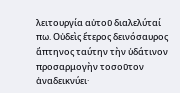λειτουργία αὐτοῦ διαλελύταί πω. Οὐδεὶς ἕτερος δεινόσαυρος ἄπτηνος ταύτην τὴν ὑδάτινον προσαρμογὴν τοσοῦτον ἀναδεικνύει·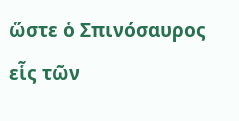ὥστε ὁ Σπινόσαυρος εἷς τῶν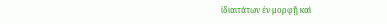ἰδιαιτάτων ἐν μορφῇ καὶ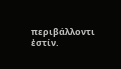περιβάλλοντι ἐστίν.